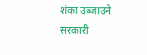शंका उब्जाउने सरकारी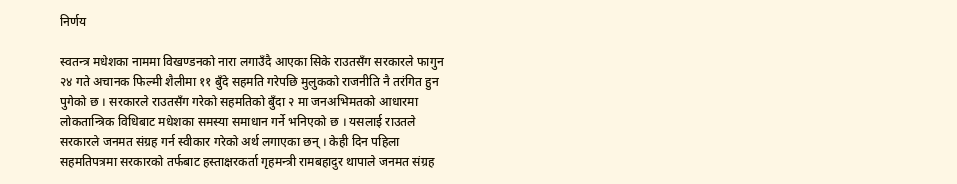निर्णय

स्वतन्त्र मधेशका नाममा विखण्डनको नारा लगाउँदै आएका सिके राउतसँग सरकारले फागुन २४ गते अचानक फिल्मी शैलीमा ११ बुँदे सहमति गरेपछि मुलुकको राजनीति नै तरंगित हुन पुगेको छ । सरकारले राउतसँग गरेको सहमतिको बुँदा २ मा जनअभिमतको आधारमा लोकतान्त्रिक विधिबाट मधेशका समस्या समाधान गर्ने भनिएको छ । यसलाई राउतले सरकारले जनमत संग्रह गर्न स्वीकार गरेको अर्थ लगाएका छन् । केही दिन पहिला सहमतिपत्रमा सरकारको तर्फबाट हस्ताक्षरकर्ता गृहमन्त्री रामबहादुर थापाले जनमत संग्रह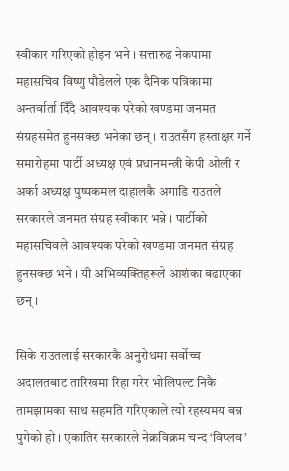स्वीकार गरिएको होइन भने । सत्तारुढ नेकपामा  महासचिव विष्णु पौडेलले एक दैनिक पत्रिकामा अन्तर्वार्ता दिँदै आवश्यक परेको खण्डमा जनमत संग्रहसमेत हुनसक्छ भनेका छन् । राउतसँग हस्ताक्षर गर्ने समारोहमा पार्टी अध्यक्ष एवं प्रधानमन्त्री केपी ओली र अर्का अध्यक्ष पुष्पकमल दाहालकै अगाडि राउतले सरकारले जनमत संग्रह स्वीकार भन्ने । पार्टीको महासचिवले आवश्यक परेको खण्डमा जनमत संग्रह हुनसक्छ भने । यी अभिव्यक्तिहरूले आशंका बढाएका छन् ।

सिके राउतलाई सरकारकै अनुरोधमा सर्वोच्च अदालतबाट तारिखमा रिहा गरेर भोलिपल्ट निकै तामझामका साथ सहमति गरिएकाले त्यो रहस्यमय बन्न पुगेको हो । एकातिर सरकारले नेक्रविक्रम चन्द ‘विप्लव’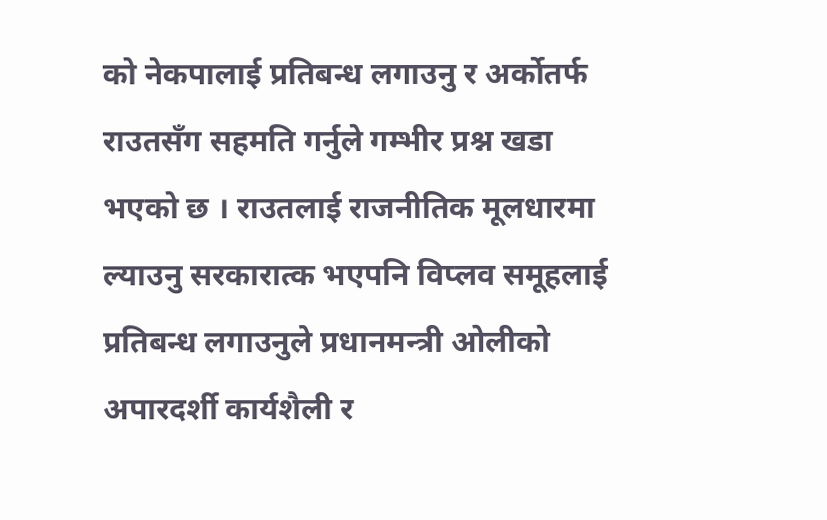को नेकपालाई प्रतिबन्ध लगाउनु र अर्कोतर्फ राउतसँग सहमति गर्नुले गम्भीर प्रश्न खडा भएको छ । राउतलाई राजनीतिक मूलधारमा ल्याउनु सरकारात्क भएपनि विप्लव समूहलाई प्रतिबन्ध लगाउनुले प्रधानमन्त्री ओलीको अपारदर्शी कार्यशैली र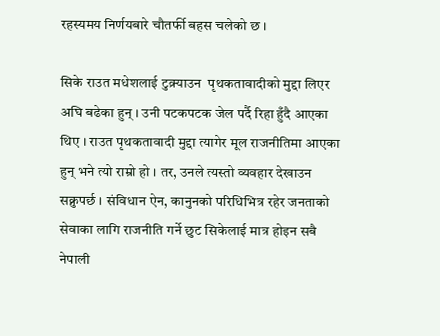रहस्यमय निर्णयबारे चौतर्फी बहस चलेको छ ।

सिके राउत मधेशलाई टुक्र्याउन  पृथकतावादीको मुद्दा लिएर अघि बढेका हुन् । उनी पटकपटक जेल पर्दै रिहा हुँदै आएका थिए । राउत पृथकतावादी मुद्दा त्यागेर मूल राजनीतिमा आएका हुन् भने त्यो राम्रो हो । तर, उनले त्यस्तो व्यवहार देखाउन सक्नुपर्छ । संविधान ऐन, कानुनको परिधिभित्र रहेर जनताको सेवाका लागि राजनीति गर्ने छुट सिकेलाई मात्र होइन सबै नेपाली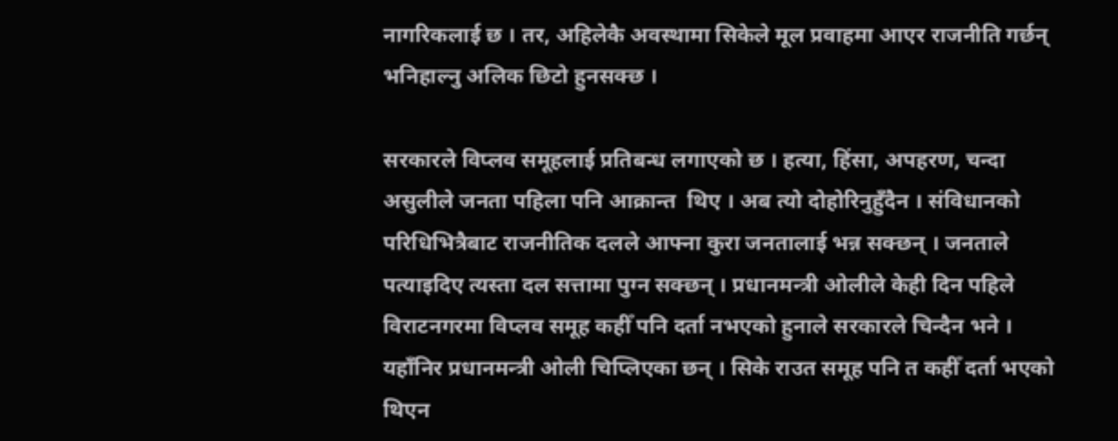नागरिकलाई छ । तर, अहिलेकै अवस्थामा सिकेले मूल प्रवाहमा आएर राजनीति गर्छन् भनिहाल्नु अलिक छिटो हुनसक्छ ।

सरकारले विप्लव समूहलाई प्रतिबन्ध लगाएको छ । हत्या, हिंसा, अपहरण, चन्दा असुलीले जनता पहिला पनि आक्रान्त  थिए । अब त्यो दोहोरिनुहुँदैन । संविधानको परिधिभित्रैबाट राजनीतिक दलले आफ्ना कुरा जनतालाई भन्न सक्छन् । जनताले पत्याइदिए त्यस्ता दल सत्तामा पुग्न सक्छन् । प्रधानमन्त्री ओलीले केही दिन पहिले विराटनगरमा विप्लव समूह कहीँ पनि दर्ता नभएको हुनाले सरकारले चिन्दैन भने । यहाँनिर प्रधानमन्त्री ओली चिप्लिएका छन् । सिके राउत समूह पनि त कहीँ दर्ता भएको थिएन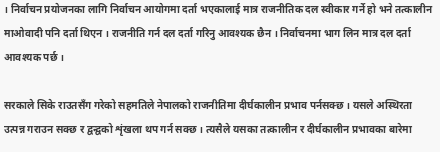। निर्वाचन प्रयोजनका लागि निर्वाचन आयोगमा दर्ता भएकालाई मात्र राजनीतिक दल स्वीकार गर्ने हो भने तत्कालीन माओवादी पनि दर्ता थिएन । राजनीति गर्न दल दर्ता गरिनु आवश्यक छैन । निर्वाचनमा भाग लिन मात्र दल दर्ता आवश्यक पर्छ ।

सरकाले सिके राउतसँग गरेको सहमतिले नेपालको राजनीतिमा दीर्घकालीन प्रभाव पर्नसक्छ । यसले अस्थिरता उत्पन्न गराउन सक्छ र द्वन्द्वको शृंखला थप गर्न सक्छ । त्यसैले यसका तत्कालीन र दीर्घकालीन प्रभावका बारेमा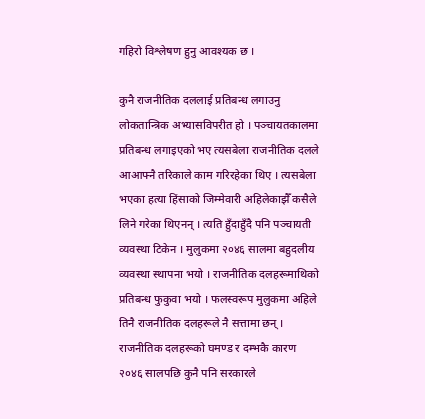गहिरो विश्लेषण हुनु आवश्यक छ ।

कुनै राजनीतिक दललाई प्रतिबन्ध लगाउनु लोकतान्त्रिक अभ्यासविपरीत हो । पञ्चायतकालमा प्रतिबन्ध लगाइएको भए त्यसबेला राजनीतिक दलले आआफ्नै तरिकाले काम गरिरहेका थिए । त्यसबेला भएका हत्या हिंसाको जिम्मेवारी अहिलेकाझैँ कसैले लिने गरेका थिएनन् । त्यति हुँदाहुँदै पनि पञ्चायती व्यवस्था टिकेन । मुलुकमा २०४६ सालमा बहुदलीय व्यवस्था स्थापना भयो । राजनीतिक दलहरूमाथिको प्रतिबन्ध फुकुवा भयो । फलस्वरूप मुलुकमा अहिले तिनै राजनीतिक दलहरूले नै सत्तामा छन् । राजनीतिक दलहरूको घमण्ड र दम्भकै कारण २०४६ सालपछि कुनै पनि सरकारले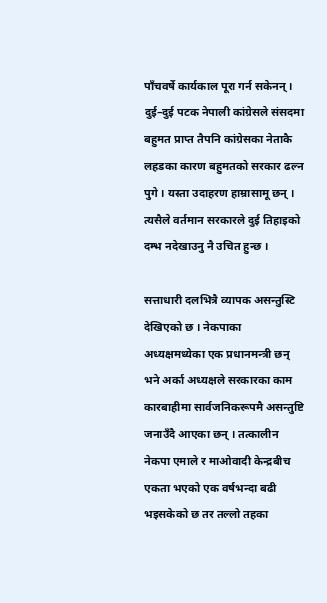पाँचवर्षे कार्यकाल पूरा गर्न सकेनन् । दुई–दुई पटक नेपाली कांग्रेसले संसदमा बहुमत प्राप्त तैपनि कांग्रेसका नेताकै लहडका कारण बहुमतको सरकार ढल्न पुगे । यस्ता उदाहरण हाम्रासामू छन् । त्यसैले वर्तमान सरकारले दुई तिहाइको दम्भ नदेखाउनु नै उचित हुन्छ ।

सत्ताधारी दलभित्रै व्यापक असन्तुस्टि देखिएको छ । नेकपाका अध्यक्षमध्येका एक प्रधानमन्त्री छन् भने अर्का अध्यक्षले सरकारका काम कारबाहीमा सार्वजनिकरूपमै असन्तुष्टि जनाउँदै आएका छन् । तत्कालीन नेकपा एमाले र माओवादी केन्द्रबीच एकता भएको एक वर्षभन्दा बढी भइसकेको छ तर तल्लो तहका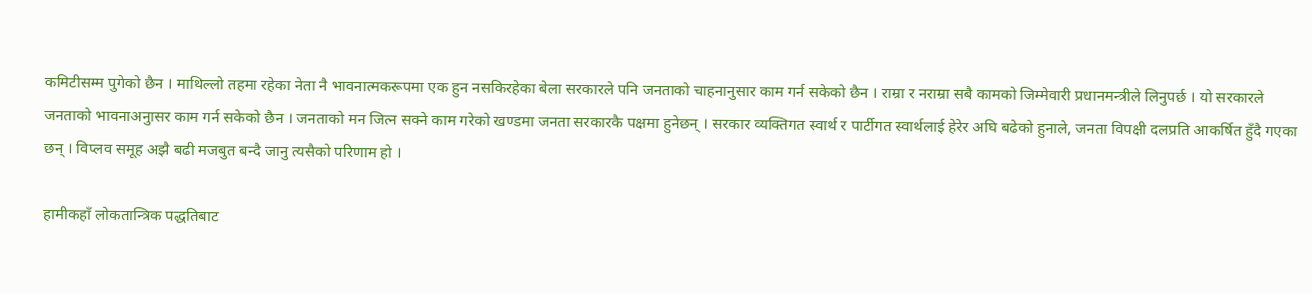कमिटीसम्म पुगेको छैन । माथिल्लो तहमा रहेका नेता नै भावनात्मकरूपमा एक हुन नसकिरहेका बेला सरकारले पनि जनताको चाहनानुसार काम गर्न सकेको छैन । राम्रा र नराम्रा सबै कामको जिम्मेवारी प्रधानमन्त्रीले लिनुपर्छ । यो सरकारले जनताको भावनाअनुासर काम गर्न सकेको छैन । जनताको मन जित्न सक्ने काम गरेको खण्डमा जनता सरकारकै पक्षमा हुनेछन् । सरकार व्यक्तिगत स्वार्थ र पार्टीगत स्वार्थलाई हेरेर अघि बढेको हुनाले, जनता विपक्षी दलप्रति आकर्षित हुँदै गएका छन् । विप्लव समूह अझै बढी मजबुत बन्दै जानु त्यसैको परिणाम हो ।

हामीकहाँ लोकतान्त्रिक पद्धतिबाट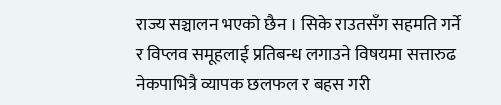राज्य सञ्चालन भएको छैन । सिके राउतसँग सहमति गर्ने र विप्लव समूहलाई प्रतिबन्ध लगाउने विषयमा सत्तारुढ नेकपाभित्रै व्यापक छलफल र बहस गरी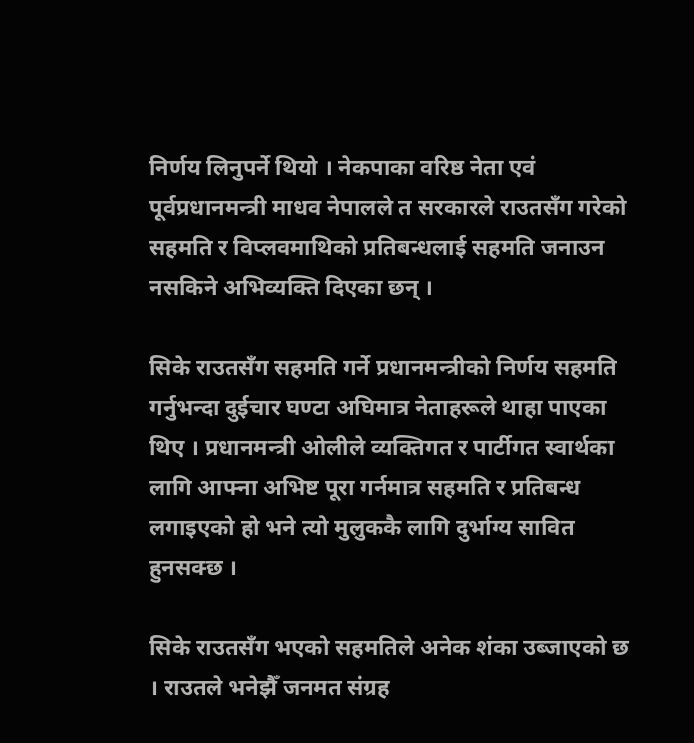निर्णय लिनुपर्ने थियो । नेकपाका वरिष्ठ नेता एवं पूर्वप्रधानमन्त्री माधव नेपालले त सरकारले राउतसँग गरेको सहमति र विप्लवमाथिको प्रतिबन्धलाई सहमति जनाउन नसकिने अभिव्यक्ति दिएका छन् ।

सिके राउतसँग सहमति गर्ने प्रधानमन्त्रीको निर्णय सहमति गर्नुभन्दा दुईचार घण्टा अघिमात्र नेताहरूले थाहा पाएका थिए । प्रधानमन्त्री ओलीले व्यक्तिगत र पार्टीगत स्वार्थका लागि आफ्ना अभिष्ट पूरा गर्नमात्र सहमति र प्रतिबन्ध लगाइएको हो भने त्यो मुलुककै लागि दुर्भाग्य सावित हुनसक्छ ।

सिके राउतसँग भएको सहमतिले अनेक शंका उब्जाएको छ । राउतले भनेझैँ जनमत संग्रह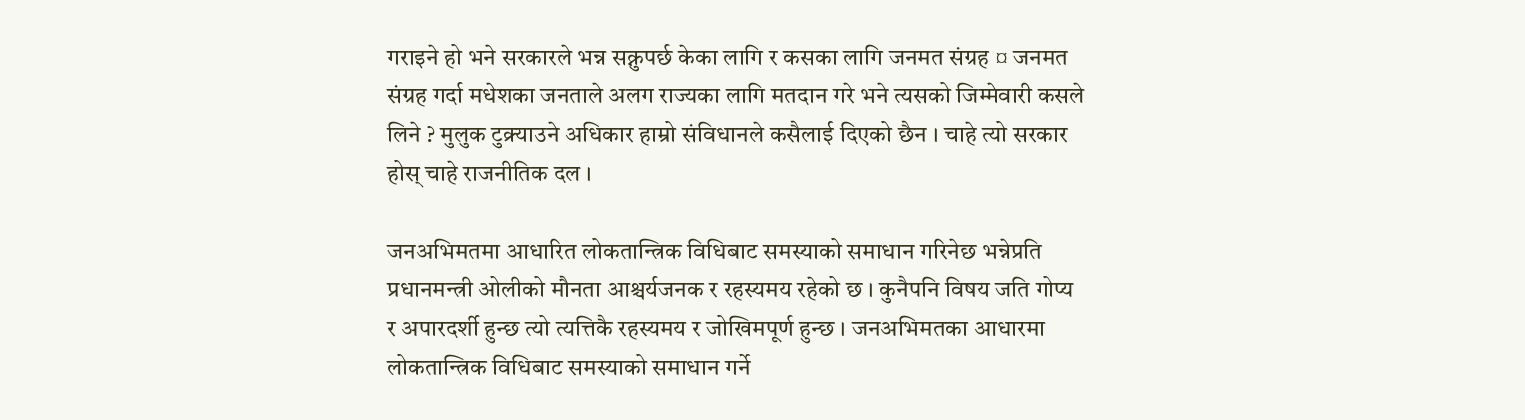गराइने हो भने सरकारले भन्न सक्नुपर्छ केका लागि र कसका लागि जनमत संग्रह ¤ जनमत संग्रह गर्दा मधेशका जनताले अलग राज्यका लागि मतदान गरे भने त्यसको जिम्मेवारी कसले लिने ? मुलुक टुक्र्याउने अधिकार हाम्रो संविधानले कसैलाई दिएको छैन । चाहे त्यो सरकार होस् चाहे राजनीतिक दल ।

जनअभिमतमा आधारित लोकतान्त्रिक विधिबाट समस्याको समाधान गरिनेछ भन्नेप्रति प्रधानमन्त्री ओलीको मौनता आश्चर्यजनक र रहस्यमय रहेको छ । कुनैपनि विषय जति गोप्य र अपारदर्शी हुन्छ त्यो त्यत्तिकै रहस्यमय र जोखिमपूर्ण हुन्छ । जनअभिमतका आधारमा लोकतान्त्रिक विधिबाट समस्याको समाधान गर्ने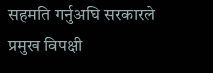सहमति गर्नुअघि सरकारले प्रमुख विपक्षी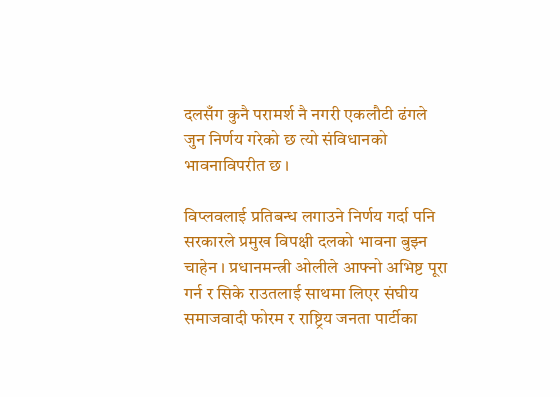दलसँग कुनै परामर्श नै नगरी एकलौटी ढंगले जुन निर्णय गरेको छ त्यो संविधानको भावनाविपरीत छ ।

विप्लवलाई प्रतिबन्ध लगाउने निर्णय गर्दा पनि सरकारले प्रमुख विपक्षी दलको भावना बुझ्न चाहेन । प्रधानमन्त्री ओलीले आफ्नो अभिष्ट पूरा गर्न र सिके राउतलाई साथमा लिएर संघीय समाजवादी फोरम र राष्ट्रिय जनता पार्टीका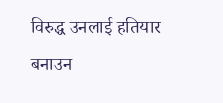विरुद्ध उनलाई हतियार बनाउन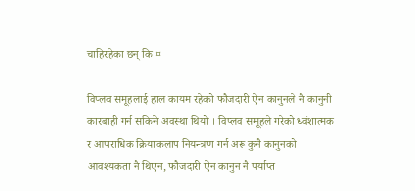चाहिरहेका छन् कि ¤

विप्लव समूहलाई हाल कायम रहेको फौजदारी ऐन कानुनले नै कानुनी कारबाही गर्न सकिने अवस्था थियो । विप्लव समूहले गरेको ध्वंशात्मक र आपराधिक क्रियाकलाप नियन्त्रण गर्न अरू कुनै कानुनको आवश्यकता नै थिएन, फौजदारी ऐन कानुन नै पर्याप्त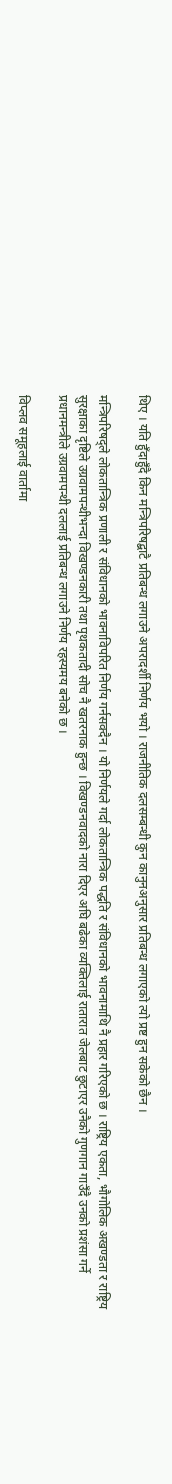थिए । यति हुँदाहुँदै किन मन्त्रिपरिषद्बाटै प्रतिबन्ध लगाउने अपरादर्शी निर्णय भयो । राजनीतिक दलसम्बन्धी कुन कानुनअनुसार प्रतिबन्ध लगाएको त्यो प्रष्ट हुन सकेको छैन ।

मन्त्रिपरिषद्ले लोकतान्त्रिक प्रणाली र संविधानको भावनाविपरित निर्णय गर्नसक्दैन । यो निर्णयले गर्दा लोकतान्त्रिक पद्धति र संविधानको भावनामाथि नै प्रहार गरिएको छ । राष्ट्रिय एकता, भौगोलिक अखण्डता र राष्ट्रिय सुरक्षाका दृष्टिले उग्रवामपन्थीभन्दा विखण्डनकारी तथा पृथकतादी सोच नै खतरनाक हुन्छ । विखण्डनवादको नारा दिएर अघि बढेका व्यक्तिलाई रातारात जेलबाट छुटाएर उनैको गुणगान गाउँदै उनको प्रशंसा गर्ने प्रधानमन्त्रीले उग्रवामपन्थी दललाई प्रतिबन्ध लगाउने निर्णय रहस्यमय बनेको छ ।

विप्लव समूहलाई वार्तामा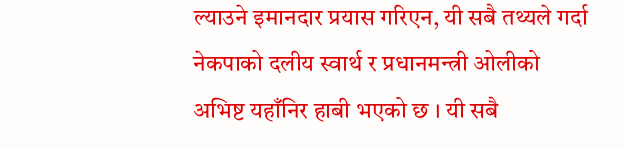ल्याउने इमानदार प्रयास गरिएन, यी सबै तथ्यले गर्दा नेकपाको दलीय स्वार्थ र प्रधानमन्त्री ओलीको अभिष्ट यहाँनिर हाबी भएको छ । यी सबै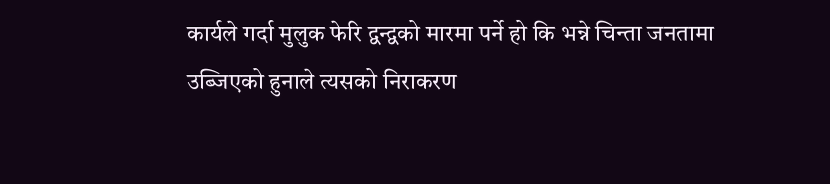कार्यले गर्दा मुलुक फेरि द्वन्द्वको मारमा पर्ने हो कि भन्ने चिन्ता जनतामा उब्जिएको हुनाले त्यसको निराकरण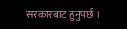सरकारबाट हुनुपर्छ ।